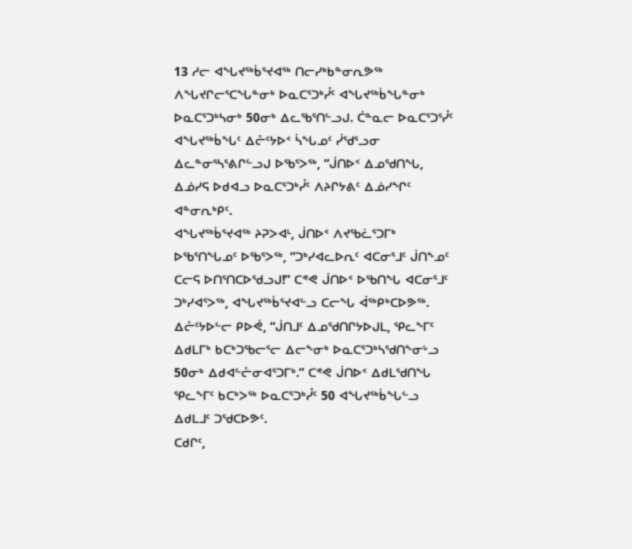13 ᓱᓕ ᐊᖓᔪᖅᑳᕐᔪᐊᖅ ᑎᓕᓯᒃᑲᓐᓂᕆᕗᖅ ᐱᖓᔪᒋᓕᕐᑕᖓᓐᓂᒃ ᐅᓇᑕᕐᑐᒃᓮᑦ ᐊᖓᔪᖅᑳᖓᓐᓂᒃ ᐅᓇᑕᕐᑐᒃᓴᓂᒃ 50ᓂᒃ ᐃᓚᖃᕐᑎᓪᓗᒍ. ᑖᓐᓇᓕ ᐅᓇᑕᕐᑐᕐᓮᑦ ᐊᖓᔪᖅᑳᖓᑦ ᐃᓔᑦᔭᐅᑉ ᓵᖓᓄᑦ ᓰᖁᕐᓗᓂ ᐃᓚᓐᓂᕐᓴᕐᕕᒋᓪᓗᒍ ᐅᖃᕐᐳᖅ, “ᒎᑎᐅᑉ ᐃᓄᖁᑎᖓ, ᐃᓅᓯᕋ ᐅᑯᐊᓗ ᐅᓇᑕᕐᑐᒃᓮᑦ ᐱᔨᒋᔭᕕᑦ ᐃᓅᓯᖏᑦ ᐊᓐᓂᕆᒃᑭᑦ.
ᐊᖓᔪᖅᑳᕐᔪᐊᖅ ᔨᕈᐳᐊᒻ, ᒎᑎᐅᑉ ᐱᔪᖃᓛᕐᑐᒥᒃ ᐅᖃᕐᑎᖓᓄᑦ ᐅᖃᕐᐳᖅ, “ᑐᒃᓯᐊᓚᐅᕆᑦ ᐊᑕᓂᕐᒧᑦ ᒎᑎᖕᓄᑦ ᑕᓕᕋ ᐅᑎᕐᑎᑕᐅᖁᓗᒍ!” ᑕᕝᕙ ᒎᑎᐅᑉ ᐅᖃᑎᖓ ᐊᑕᓂᕐᒧᑦ ᑐᒃᓯᐊᕐᐳᖅ, ᐊᖓᔪᖅᑳᕐᔪᐊᓪᓗ ᑕᓕᖓ ᐋᖅᑭᒃᑕᐅᕗᖅ.
ᐃᓔᑦᔭᐅᓪᓕ ᑭᐅᕚ, “ᒎᑎᒧᑦ ᐃᓄᖁᑎᒋᔭᐅᒍᒪ, ᕿᓚᖕᒥᑦ ᐃᑯᒪᒥᒃ ᑲᑕᒃᑐᖃᓕᕐᓕ ᐃᓕᖕᓂᒃ ᐅᓇᑕᕐᑐᒃᓴᖁᑎᖕᓂᒡᓗ 50ᓂᒃ ᐃᑯᐊᓪᓔᓂᐊᕐᑐᒥᒃ.” ᑕᕝᕙ ᒎᑎᐅᑉ ᐃᑯᒪᖁᑎᖓ ᕿᓚᖕᒥᑦ ᑲᑕᒃᐳᖅ ᐅᓇᑕᕐᑐᒃᓮᑦ 50 ᐊᖓᔪᖅᑳᖓᓪᓗ ᐃᑯᒪᒧᑦ ᑐᖁᑕᐅᕗᑦ.
ᑕᑯᒋᑦ,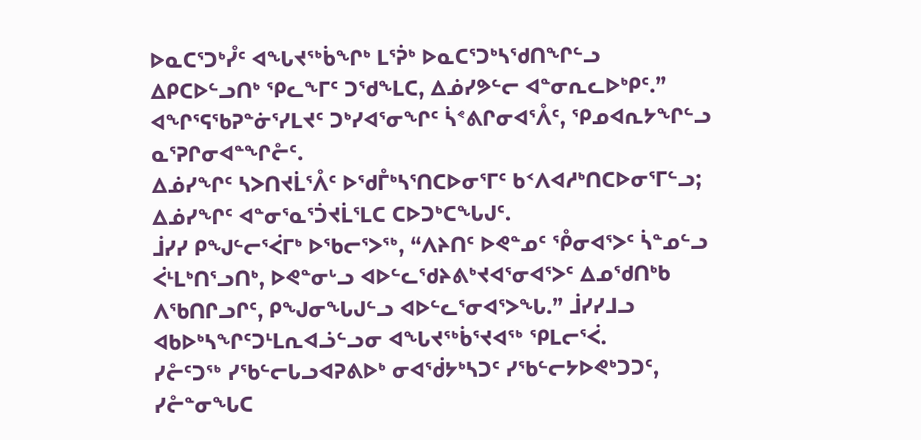ᐅᓇᑕᕐᑐᒃᓮᑦ ᐊᖓᔪᖅᑳᖏᒃ ᒪᕐᕉᒃ ᐅᓇᑕᕐᑐᒃᓴᖁᑎᖏᓪᓗ ᐃᑭᑕᐅᓪᓗᑎᒃ ᕿᓚᖕᒥᑦ ᑐᖁᖕᒪᑕ, ᐃᓅᓯᕗᓪᓕ ᐊᓐᓂᕆᓚᐅᒃᑭᑦ.”
ᐊᖏᕐᕋᖃᕈᓐᓃᕐᓯᒪᔪᑦ ᑐᒃᓯᐊᕐᓂᖏᑦ ᓵᕝᕕᒋᓂᐊᕐᐰᑦ, ᕿᓄᐊᕆᔭᖏᓪᓗ ᓇᕐᕈᒋᓂᐊᓐᖏᓔᑦ.
ᐃᓅᓯᖏᑦ ᓴᐳᑎᔪᒫᕐᐰᑦ ᐅᖁᒤᒃᓴᕐᑎᑕᐅᓂᕐᒥᑦ ᑲᑉᐱᐊᓱᒃᑎᑕᐅᓂᕐᒥᓪᓗ; ᐃᓅᓯᖏᑦ ᐊᓐᓂᕐᓇᕐᑑᔪᒫᕐᒪᑕ ᑕᐅᑐᒃᑕᖓᒍᑦ.
ᒨᓯᓯ ᑭᖑᓪᓕᕐᐹᒥᒃ ᐅᖃᓕᕐᐳᖅ, “ᐱᔨᑎᑦ ᐅᕙᓐᓄᑦ ᕾᓂᐊᕐᐳᑦ ᓵᓐᓄᓪᓗ ᐹᒻᒪᒃᑎᕐᓗᑎᒃ, ᐅᕙᓐᓂᒡᓗ ᐊᐅᓪᓚᖁᔨᕕᒃᔪᐊᕐᓂᐊᕐᐳᑦ ᐃᓄᖁᑎᒃᑲ ᐱᖃᑎᒋᓗᒋᑦ, ᑭᖑᓂᖓᒍᓪᓗ ᐊᐅᓪᓚᕐᓂᐊᕐᐳᖓ.” ᒨᓯᓯᒧᓗ ᐊᑲᐅᒃᓴᖏᑦᑐᒻᒪᕆᐊᓘᓪᓗᓂ ᐊᖓᔪᖅᑳᕐᔪᐊᖅ ᕿᒪᓕᕐᐹ.
ᓯᓔᑦᑐᖅ ᓯᖃᓪᓕᒐᓗᐊᕈᕕᐅᒃ ᓂᐊᖂᔭᒃᓴᑐᑦ ᓯᖃᓪᓕᔭᐅᕙᒃᑐᑐᑦ, ᓯᓔᓐᓂᖓᑕ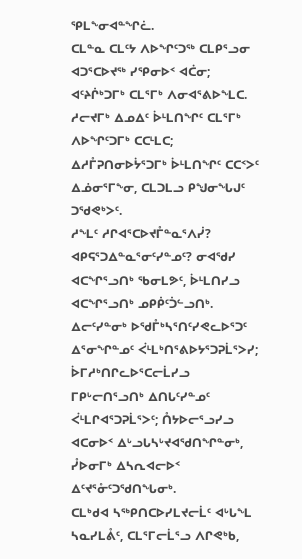ᕿᒪᖕᓂᐊᓐᖏᓛ.
ᑕᒪᓐᓇ ᑕᒪᑦᔭ ᐱᐅᖏᑦᑐᖅ ᑕᒪᑭᕐᓗᓂ ᐊᑐᕐᑕᐅᔪᖅ ᓯᕿᓂᐅᑉ ᐊᑖᓂ; ᐊᑦᔨᒌᒃᑐᒥᒃ ᑕᒪᕐᒥᒃ ᐱᓂᐊᕐᕕᐅᖕᒪᑕ. ᓱᓕᔪᒥᒃ ᐃᓄᐃᑦ ᐆᒻᒪᑎᖏᑦ ᑕᒪᕐᒥᒃ ᐱᐅᖏᑦᑐᒥᒃ ᑕᑕᒻᒪᑕ; ᐃᓱᒤᕈᑎᓂᐅᔮᕐᑐᒥᒃ ᐆᒻᒪᑎᖏᑦ ᑕᑕᑉᐳᑦ ᐃᓅᓂᕐᒥᖕᓂ, ᑕᒪᑐᒪᓗ ᑭᖑᓂᖓᒍᑦ ᑐᖁᕙᒃᐳᑦ.
ᓱᖕᒪᑦ ᓱᒋᐊᕐᑕᐅᔪᒤᓐᓇᕐᐱᓰ? ᐊᑭᕋᕐᑐᐃᓐᓇᕐᓂᑦᓯᓐᓄᑦ? ᓂᐊᖁᓯ ᐊᑕᖏᕐᓗᑎᒃ ᖃᓂᒪᕗᑦ, ᐆᒻᒪᑎᓯᓗ ᐊᑕᖏᕐᓗᑎᒃ ᓄᑭᑮᑦᑑᓪᓗᑎᒃ.
ᐃᓕᑦᓯᓐᓂᒃ ᐅᖁᒤᒃᓴᕐᑎᑦᓯᕙᓚᐅᕐᑐᑦ ᐃᕐᓂᖏᓐᓄᑦ ᐹᒻᒪᒃᑎᕐᕕᐅᔭᕐᑐᕈᒫᕐᐳᓯ; ᐆᒥᓱᒃᑎᒋᓚᐅᕐᑕᓕᒫᓯᓗ ᒥᑭᒡᓕᑎᕐᓗᑎᒃ ᐃᑎᒐᑦᓯᓐᓄᑦ ᐹᒻᒪᒋᐊᕐᑐᕈᒫᕐᐳᑦ; ᑍᔭᐅᓕᕐᓗᓯᓗ ᐊᑕᓂᐅᑉ ᐃᒡᓗᒐᓴᒡᔪᐊᖁᑎᖏᓐᓂᒃ, ᓮᐅᓂᒥᒃ ᐃᓴᕆᐊᓕᐅᑉ ᐃᑦᔪᕐᓁᑦᑐᖁᑎᖓᓂᒃ.
ᑕᒪᒃᑯᐊ ᓴᖅᑭᑎᑕᐅᓯᒪᔪᓕᒫᑦ ᐊᒡᒐᖕᒪ ᓴᓇᓯᒪᕔᑦ, ᑕᒪᕐᒥᓕᒫᕐᓗ ᐱᒋᕙᒃᑲ,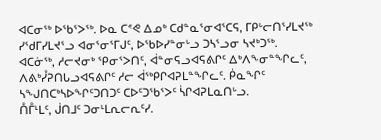ᐊᑕᓂᖅ ᐅᖃᕐᐳᖅ. ᐅᓇ ᑕᕝᕙ ᐃᓄᒃ ᑕᑯᓐᓇᕐᓂᐊᕐᑕᕋ, ᒥᑭᒡᓕᑎᕐᓯᒪᔪᖅ ᓯᖁᒥᓯᒪᔪᕐᓗ ᐊᓂᕐᓂᕐᒥᒍᑦ, ᐅᖃᐅᓯᓐᓂᒡᓗ ᑐᓴᕐᓗᓂ ᓴᔪᒃᑐᖅ.
ᐊᑕᓃᖅ, ᓱᓕᔪᓂᒃ ᕿᓂᕐᐳᑎᑦ, ᐋᓐᓂᕋᓗᐊᕋᕕᒋᑦ ᐃᒃᐱᖕᓂᓐᖏᓚᑦ, ᐱᕕᒃᓮᕈᑎᒐᓗᐊᕋᕕᒋᑦ ᓱᓕ ᐋᖅᑭᒋᐊᕈᒪᓐᖏᓚᑦ. ᑮᓇᖏᑦ ᓴᖑᑎᑕᒃᓴᐅᖏᑦᑐᑎᑐᑦ ᑕᐅᑦᑐᖃᕐᐳᑦ ᓵᒋᐊᕈᒪᓇᑎᒡᓗ.
ᑍᒤᒻᒪᑦ, ᒎᑎᒧᑦ ᑐᓂᒻᒪᕆᓕᕆᑦᓯ.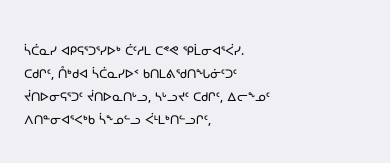ᓵᑖᓇᓯ ᐊᑭᕋᕐᑐᕐᓯᐅᒃ ᑖᑦᓱᒪ ᑕᕝᕙ ᕿᒫᓂᐊᕐᐹᓯ.
ᑕᑯᒋᑦ, ᑍᒃᑯᐊ ᓵᑖᓇᓯᐅᑉ ᑲᑎᒪᕕᖁᑎᖓᓃᑦᑐᑦ ᔫᑎᐅᓂᕋᕐᑐᑦ ᔫᑎᐅᓇᑎᒡᓗ, ᓴᒡᓗᔪᑦ ᑕᑯᒋᑦ, ᐃᓕᖕᓄᑦ ᐱᑎᓐᓂᐊᕐᐸᒃᑲ ᓵᖕᓄᓪᓗ ᐹᒻᒪᒃᑎᓪᓗᒋᑦ,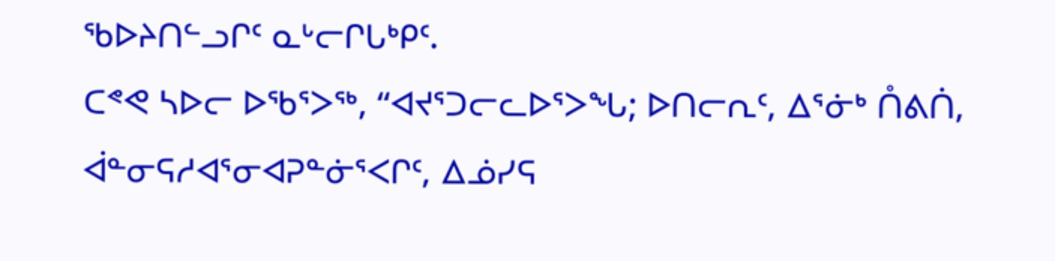ᖃᐅᔨᑎᓪᓗᒋᑦ ᓇᒡᓕᒋᒐᒃᑭᑦ.
ᑕᕝᕙ ᓴᐅᓕ ᐅᖃᕐᐳᖅ, “ᐊᔪᕐᑐᓕᓚᐅᕐᐳᖓ; ᐅᑎᓕᕆᑦ, ᐃᕐᓃᒃ ᑍᕕᑏ, ᐋᓐᓂᕋᓱᐊᕐᓂᐊᕈᓐᓃᕐᐸᒋᑦ, ᐃᓅᓯᕋ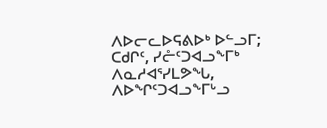ᐱᐅᓕᓚᐅᕋᕕᐅᒃ ᐅᓪᓗᒥ; ᑕᑯᒋᑦ, ᓯᓔᑦᑐᐊᓗᖕᒥᒃ ᐱᓇᓱᐊᕐᓯᒪᕗᖓ, ᐱᐅᖏᑦᑐᐊᓗᖕᒥᒡᓗ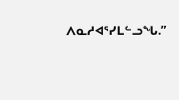ᐱᓇᓱᐊᕐᓯᒪᓪᓗᖓ.”